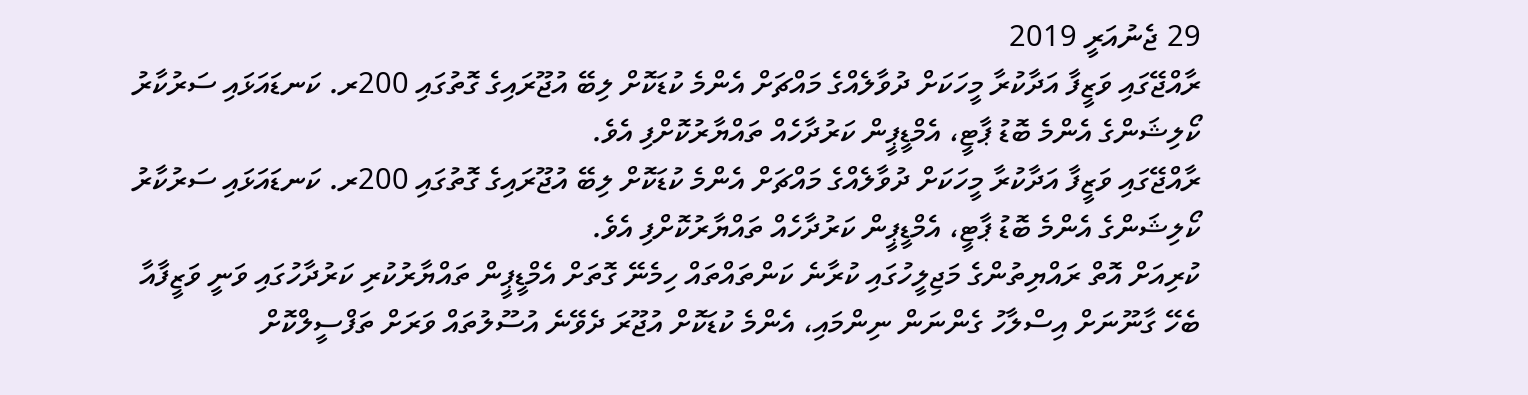29 ޖެނުއަރީ 2019
ރާއްޖޭގައި ވަޒީފާ އަދާކުރާ މީހަކަށް ދުވާލެއްގެ މައްޗަށް އެންމެ ކުޑަކޮށް ލިބޭ އުޖޫރައިގެ ގޮތުގައި 200ރ. ކަނޑައަޅައި ސަރުކާރު ކޯލިޝަންގެ އެންމެ ބޮޑު ޕާޓީ، އެމްޑީޕީން ކަރުދާހެއް ތައްޔާރުކޮށްފި އެވެ.
ރާއްޖޭގައި ވަޒީފާ އަދާކުރާ މީހަކަށް ދުވާލެއްގެ މައްޗަށް އެންމެ ކުޑަކޮށް ލިބޭ އުޖޫރައިގެ ގޮތުގައި 200ރ. ކަނޑައަޅައި ސަރުކާރު ކޯލިޝަންގެ އެންމެ ބޮޑު ޕާޓީ، އެމްޑީޕީން ކަރުދާހެއް ތައްޔާރުކޮށްފި އެވެ.
ކުރިއަށް އޮތް ރައްޔިތުންގެ މަޖިލީހުގައި ކުރާނެ ކަންތައްތައް ހިމެނޭ ގޮތަށް އެމްޑީޕީން ތައްޔާރުކުރި ކަރުދާހުގައި ވަނީ ވަޒީފާއާ ބެހޭ ގާނޫނަށް އިސްލާހު ގެންނަން ނިންމައި، އެންމެ ކުޑަކޮށް އުޖޫރަ ދެވޭނެ އުސޫލުތައް ވަރަށް ތަފްސީލްކޮށް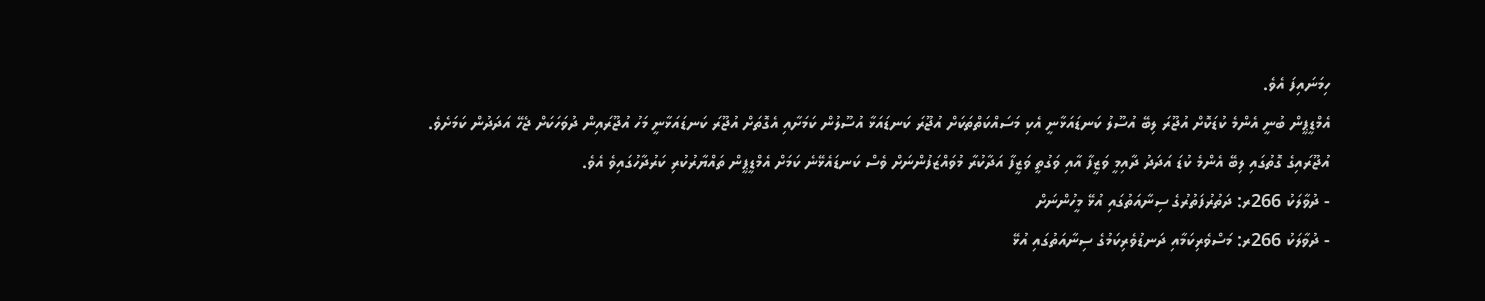ހިމަނައިފަ އެވެ.
އެމްޑީޕީން ބުނީ އެންމެ ކުޑަކޮށް އުޖޫރަ ލިބޭ އުސޫލު ކަނޑައަޅާނީ އެކި މަސައްކަތްތަކަށް އުޖޫރަ ކަނޑައަޅާ އުސޫލުން ކަމަށާއި އެގޮތަށް އުޖޫރަ ކަނޑައަޅާނީ މަހު އުޖޫރައިން ދުވަހަކަށް ޖެހޭ އަދަދުން ކަމަށެވެ.
އުޖޫރައިގެ ގޮތުގައި ލިބޭ އެންމެ ކުޑަ އަދަދު ދާއިމީ ވަޒީފާ އާއި ވަގުތީ ވަޒީފާ އަދާކުރާ މުވައްޒަފުންނަށް ވެސް ކަނޑައެޅޭނެ ކަމަށް އެމްޑީޕީން ތައްޔާރުކުރި ކަރުދާހުގައިވެ އެވެ.
- ދުވާލަކު 266ރ: ދަތުރުފަތުރުގެ ސިނާއަތުގައި އުޅޭ މީހުންނަށް
- ދުވާލަކު 266ރ: މަސްވެރިކަމާއި ދަނޑުވެރިކަމުގެ ސިނާއަތުގައި އުޅޭ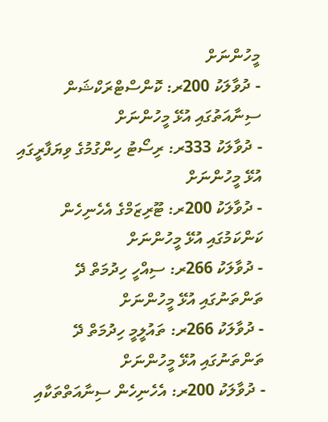މީހުންނަށް
- ދުވާލަކު 200ރ: ކޮންސްޓްރަކްޝަން ސިނާއަތުގައި އުޅޭ މީހުންނަށް
- ދުވާލަކު 333ރ: ރިސޯޓު ހިންގުމުގެ ވިޔަފާރީގައި އުޅޭ މީހުންނަށް
- ދުވާލަކު 200ރ: ޓޫރިޒަމްގެ އެހެނިހެން ކަންކަމުގައި އުޅޭ މީހުންނަށް
- ދުވާލަކު 266ރ: ސިއްހީ ހިދުމަތް ދޭ ތަންތަނުގައި އުޅޭ މީހުންނަށް
- ދުވާލަކު 266ރ: ތައުލީމީ ހިދުމަތް ދޭ ތަންތަނުގައި އުޅޭ މީހުންނަށް
- ދުވާލަކު 200ރ: އެހެނިހެން ސިނާއަތްތަކާއި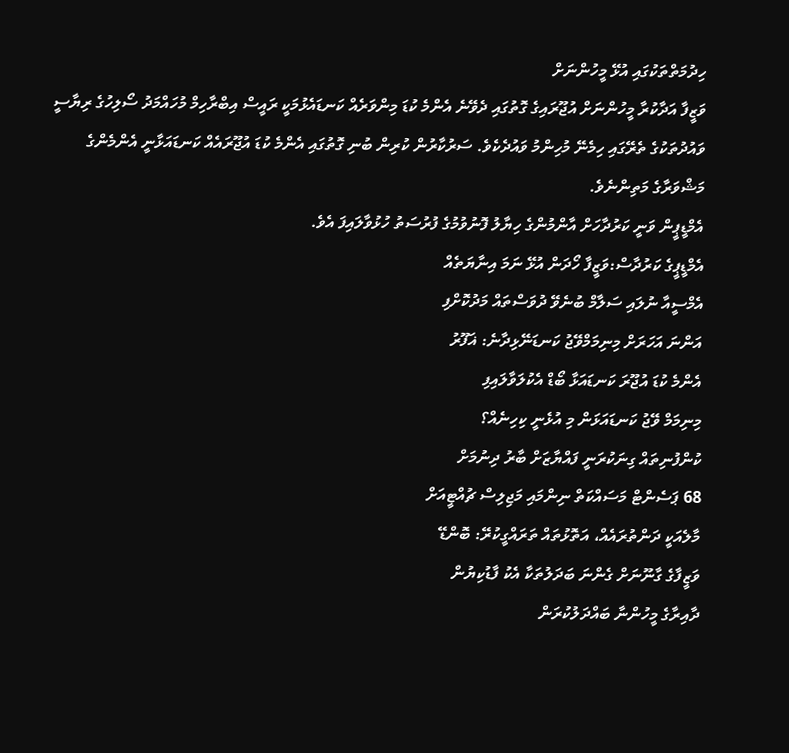ހިދުމަތްތަކުގައި އުޅޭ މީހުންނަށް
ވަޒީފާ އަދާކުރާ މީހުންނަށް އުޖޫރައިގެ ގޮތުގައި ދެވޭނެ އެންމެ ކުޑަ މިންވަރެއް ކަނޑައެޅުމަކީ ރައީސް އިބްރާހިމް މުހައްމަދު ސޯލިހުގެ ރިޔާސީ ވައުދުތަކުގެ ތެރޭގައި ހިމެނޭ މުހިންމު ވައުދެކެވެ. ސަރުކާރުން ކުރިން ބުނި ގޮތުގައި އެންމެ ކުޑަ އުޖޫރައެއް ކަނޑައަޅާނީ އެންމެންގެ މަޝްވަރާގެ މަތިންނެވެ.
އެމްޑީޕީން ވަނީ ކަރުދާހަށް އާންމުންގެ ހިޔާލު ފޮނުވުމުގެ ފުރުސަތު ހުޅުވާލައިފަ އެވެ.
އެމްޑީޕީގެ ކަރުދާސް:ވަޒީފާ ހޯދަން އުޅޭ ނަމަ އިނާޔަތެއް
އެމްސީއާ ނުލައި ސަލާމް ބުނެވޭ ދުވަސްތައް މަދުކޮށްފި
އަންނަ އަހަރަށް މިނިމަމްވޭޖު ކަނޑަނޭޅިދާނެ: ޣަފޫރު
އެންމެ ކުޑަ އުޖޫރަ ކަނޑައަޅާ ބޯޑް އެކުލަވާލައިފި
މިނިމަމް ވޭޖު ކަނޑައަޅަން މި އުޅެނީ ކިހިނެއް؟
ކުންފުނިތައް ގިނަކުރަނީ ފައްޔާޒަށް ބާރު ދިނުމަށް
68 ޕަސެންޓް މަސައްކަތް ނިންމައި މަޖިލިސް ޗުއްޓީއަށް
މާލެއަކީ ދަންތުރައެއް، އަތޮޅުތައް ތަރައްގީކުރޭ: ބޮންޑޭ
ވަޒީފާގެ ގާނޫނަށް ގެންނަ ބަދަލުތަކާ އެކު ފާޑުކިޔުން
ދާއިރާގެ މީހުންނާ ބައްދަލުކުރަން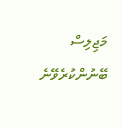މަޖިލިސް ބޭނުންކުރެވޭނެ